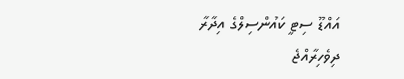އައްޑޫ ސިޓީ ކައުންސިލްގެ އިދާރާ
ދިވެހިރާއްޖެ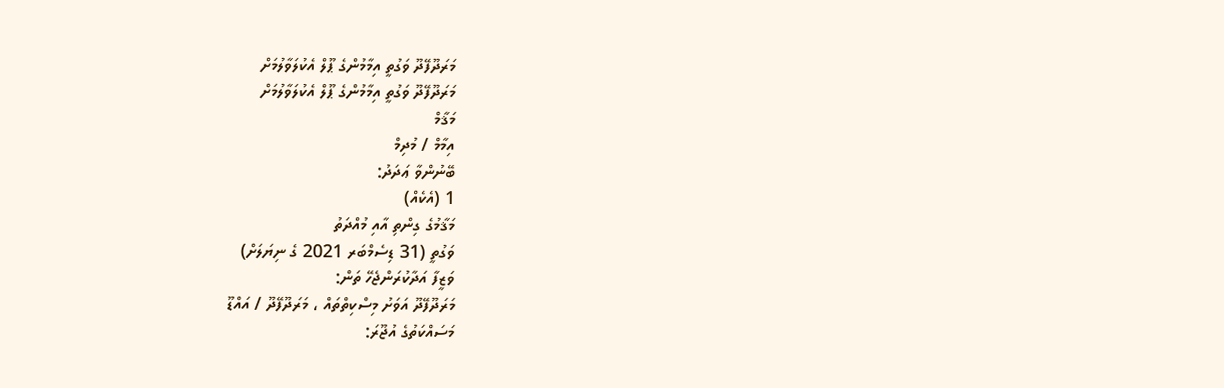މަރަދޫފޭދޫ ވަގުތީ އިމާމުންގެ ޕޫލް އެކުލަވާލުމަށް
މަރަދޫފޭދޫ ވަގުތީ އިމާމުންގެ ޕޫލް އެކުލަވާލުމަށް
މަޤާމް
އިމާމް / މުދިމް
ބޭނުންވާ ޢަދަދު:
1 (އެކެއް)
މަޤާމުގެ ގިންތި އާއި މުއްދަތު
ވަގުތީ (31 ޑިސެމްބަރ 2021 ގެ ނިޔަލަށް)
ވަޒީފާ އަދާކުރަންޖެހޭ ތަން:
މަރަދޫފޭދޫ އަވަށު މިސްކިތްތައް ، މަރަދޫފޭދޫ / އައްޑޫ
މަސައްކަތުގެ އުޖޫރަ: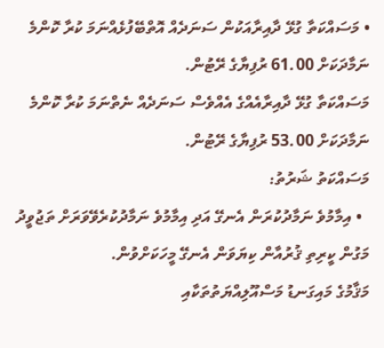• މަސައްކަތާ ގުޅޭ ދާއިރާއަކުން ސަނަދެއް އޮތްބޭފުޅެއްނަމަ ކުރާ ކޮންމެ ނަމާދަކަށް 61.00 ރުފިޔާގެ ރޭޓުން.
މަސައްކަތާ ގުޅޭ ދާއިރާއެއްގެ އެއްވެސް ސަނަދެއް ނެތްނަމަ ކުރާ ކޮންމެ ނަމާދަކަށް 53.00 ރުފިޔާގެ ރޭޓުން.
މަސައްކަތު ޝަރުތު:
  • އިމާމުވެ ނަމާދުކުރަން އެނގޭ އަދި އިމާމުވެ ނަމާދުކުރެވޭވަރަށް ތަޖުވީދު މަގުން ކީރިތި ޤުރުއާން ކިޔަވަން އެނގޭ މީހަކަށްވުން.
މަޤާމުގެ މައިގަނޑު މަސްއޫލިއްޔަތުތަކާއި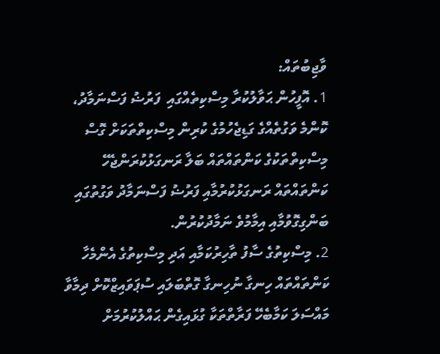ވާޖިބުތައް:
1. އޮފީހުން ޙަވާލުކުރާ މިސްކިތެއްގައި  ފަރުޟު ފަސްނަމާދު، ކޮންމެ ވަގުތެއްގެ ގަޑިޖެހުމުގެ ކުރިން މިސްކިތްތަކަށް ގޮސް މިސްކިތްތަކުގެ ކަންތައްތައް ބަލާ ރަނގަޅުކުރަންޖެހޭ ކަންތައްތައް ރަނގަޅުކުރުމާއި ފަރުޟު ފަސްނަމާދު ވަގުތުގައި ބަންގިގޮވުމާއި އިމާމުވެ ނަމާދުކުރުން.
2. މިސްކިތުގެ ސާފު ތާހިރުކަމާއި އަދި މިސްކިތުގެ އެންމެހާ ކަންތައްތައް ހިނގާ ނުހިނގާ ގޮތްބަލައި ސުޕަވައިޒްކޮށް ދިމާވާ މައްސަލަ ކަމާބެހޭ ފަރާތްތަކާ ގުޅައިގެން ޙައްލުކުރުމަށް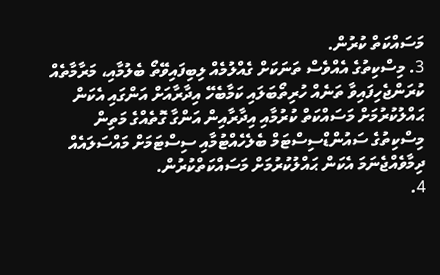މަސައްކަތް ކުރުން.
3. މިސްކިތުގެ އެއްވެސް ތަނަކަށް ގެއްލުމެއް ލިބިފައިވޭތޯ ބެލުމާއި، މަރާމާތެއް ކުރަންޖެހިފައިވާ ތަނެއް ހުރިތޯބަލައި ކަމާބެހޭ އިދާރާއަށް އަންގައި އެކަން ޙައްލުކުރުމަށް މަސައްކަތް ކުރުމާއި އިދާރާއިން އަންގާ ގޮތެއްގެ މަތިން މިސްކިތުގެ ސައުންޑްސިސްޓަމް ބެލެހެއްޓުމާއި ސިސްޓަމަށް މައްސަލައެއް ދިމާވެއްޖެނަމަ އެކަން ޙައްލުކުރުމަށް މަސައްކަތްކުރުން.
4.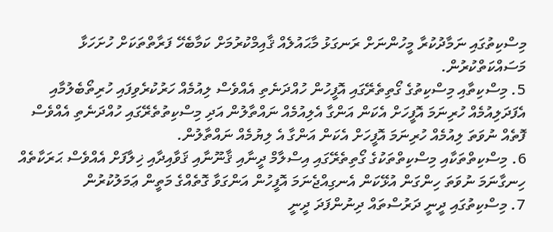މިސްކިތުގައި ނަމާދުކުރާ މީހުންނަށް ރަނގަޅު މާޙައުލެއް ޤާއިމްކުރުމަށް ކަމާބެހޭ ފަރާތްތަކަށް ހުށަހަޅާ މަސައްކަތްކުރުން.
5. މިސްކިތާއި މިސްކިތުގެ ގޯތިތެރޭގައި އޮފީހުން ހުއްދަނެތި އެއްވެސް ލިއުމެއް ހަރުކުރެވިފައި ހުރިތޯބެލުމާއި އެފަދަލިއުމެއް ހުރިނަމަ އޮފީހަށް އެކަން އަންގާ އެލިއުމެއް ނައްތާލުން އަދި މިސްކިތުތެރޭގައި ހުއްދަނެތި އެއްވެސް ފޮތެއް ނުވަތަ ލިއުމެއް ހުރިނަމަ އޮފީހަށް އެކަން އަންގާ އެ ލިޔުމެއް ނައްތާލުން.
6. މިސްކިތްތަކާއި މިސްކިތްތަކުގެ ގޯތިތެރޭގައި އިސްލާމް ދީނާއި ޤާނޫނާއި ޤަވާއިދާއި ޚިލާފަށް އެއްވެސް ޙަރަކާތެއް ހިނގާނަމަ ނުވަތަ ހިންގަން އުޅޭކަން އެނގިއްޖެނަމަ އޮފީހުން އަންގަވާ ގޮތެއްގެ މަތީން ޢަމަލުކުރުން
7. މިސްކިތުގައި ދީނީ ދަރުސްތައް ދިނުންފަދަ ދީނީ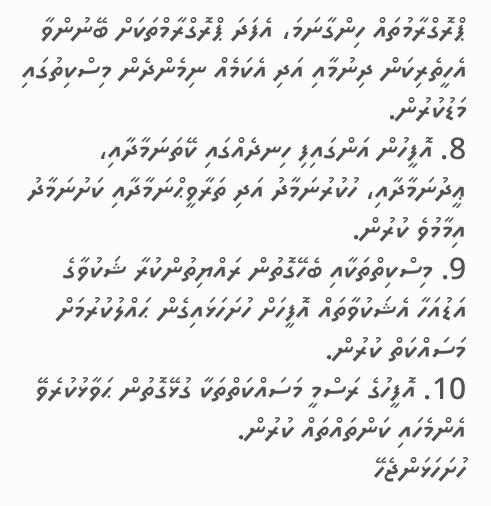ޕްރޮގްރާމުތައް ހިންގާނަމަ، އެފަދަ ޕްރޮގްރާމްތަކަށް ބޭނުންވާ އެހީތެރިކަން ދިނުމާއި އަދި އެކަމެއް ނިމެންދެން މިސްކިތުގައި މަޑުކުރުން.
8. އޮފީހުން އަންގައިފި ހިނދެއްގައި ކޭތަނަމާދާއި، ޢީދުނަމާދާއި، ހުކުރުނަމާދު އަދި ތަރާވީޙްނަމާދާއި ކަށުނަމާދު އިމާމުވެ ކުރުން.
9. މިސްކިތްތަކާއި ބެހޭގޮތުން ރައްޔިތުންކުރާ ޝަކުވާގެ އަޑުއަހާ އެޝަކުވާތައް އޮފީހަށް ހުށަހަޅައިގެން ޙައްލުކުރުމަށް މަސައްކަތް ކުރުން.
10. އޮފީހުގެ ރަސްމީ މަސައްކަތްތަކާ ގުޅޭގޮތުން ޙަވާޅުކުރެވޭ އެންމެހައި ކަންތައްތައް ކުރުން.
ހުށަހަޅަންޖެހޭ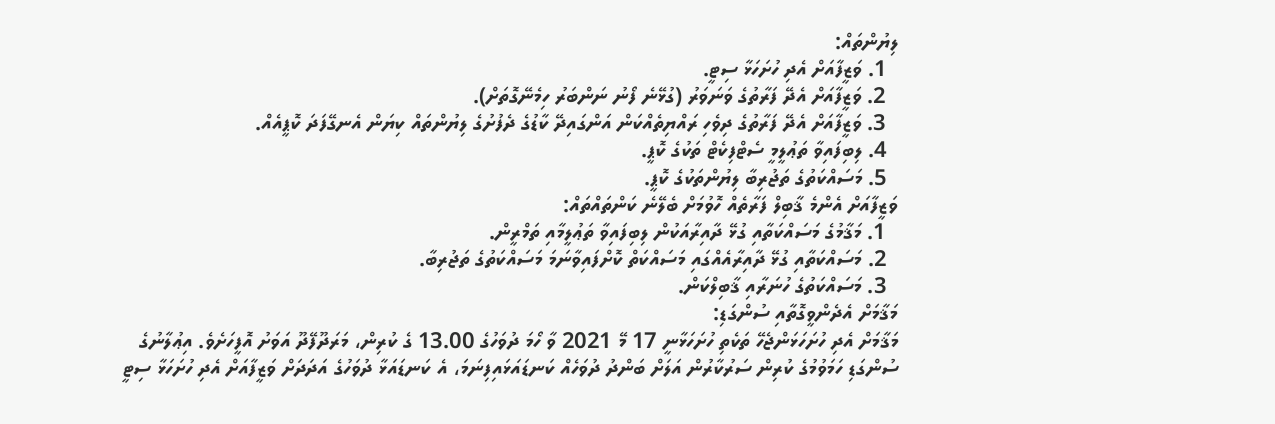ލިޔުންތައް:
  1. ވަޒީފާއަށް އެދި ހުށަހަޅާ ސިޓީ.
  2. ވަޒީފާއަށް އެދޭ ފަރާތުގެ ވަނަވަރު (ގުޅޭނެ ފޯނު ނަންބަރު ހިމެނޭގޮތަށް).
  3. ވަޒީފާއަށް އެދޭ ފަރާތުގެ ދިވެހި ރައްޔިތެއްކަން އަންގައިދޭ ކާޑުގެ ދެފުށުގެ ލިޔުންތައް ކިޔަން އެނގޭފަދަ ކޮޕީއެއް.
  4. ލިބިފައިވާ ތަޢުލީމީ ސެޓްފިކެޓް ތަކުގެ ކޮޕީ.
  5. މަސައްކަތުގެ ތަޖުރިބާ ލިޔުންތަކުގެ ކޮޕީ.
ވަޒީފާއަށް އެންމެ ޤާބިލް ފަރާތެއް ހޮވުމަށް ބެލޭނެ ކަންތައްތައް:
  1. މަޤާމުގެ މަސައްކަތާއި ގުޅޭ ދާއިރާއަކުން ލިބިފައިވާ ތަޢުލީމާއި ތަމްރީން.
  2. މަސައްކަތާއި ގުޅޭ ދާއިރާއެއްގައި މަސައްކަތް ކޮށްފައިވާނަމަ މަސައްކަތުގެ ތަޖުރިބާ.
  3. މަސައްކަތުގެ ހުނަރާއި ޤާބިލްކަން.
މަޤާމަށް އެދެންވީގޮތާއި ސުންގަޑި:
މަޤާމަށް އެދި ހުށަހަޅަންޖެހޭ ތަކެތި ހުށަހަޅާނީ 17 މޭ 2021 ވާ ހޯމަ ދުވަހުގެ 13.00 ގެ ކުރިން، މަރަދޫފޭދޫ އަވަށު އޮފީހަށެވެ. އިޢުލާނުގެ ސުންގަޑި ހަމަވުމުގެ ކުރިން ސަރުކާރުން އަލަށް ބަންދު ދުވަހެއް ކަނޑައަޅައިފިނަމަ، އެ ކަނޑައަޅާ ދުވަހުގެ އަދަދަށް ވަޒީފާއަށް އެދި ހުށަހަޅާ ސިޓީ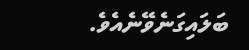ބަލައިގަނެވޭނެއެވެ.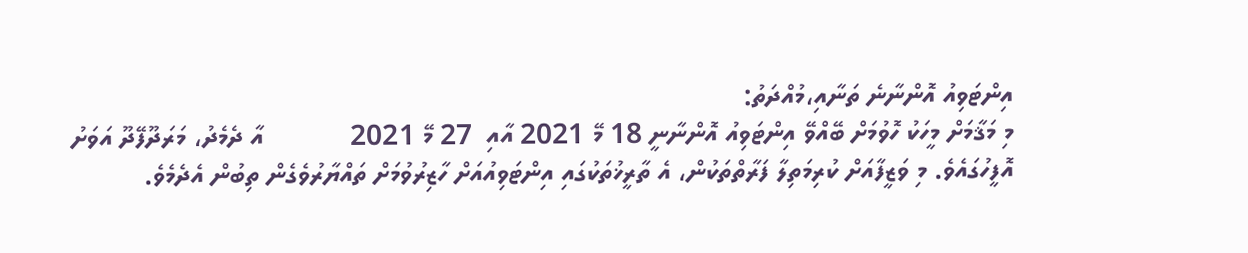އިންޓަވިއު އޮންނާނެ ތަނާއި،މުއްދަތު:
މި މަޤާމަށް މީހަކު ހޮވުމަށް ބޭއްވޭ އިންޓަވިއު އޮންނާނީ 18 މޭ 2021 އާއި  27 މޭ 2021            އާ ދެމެދު، މަރަދޫފޭދޫ އަވަށު އޮފީހުގައެވެ. މި ވަޒީފާއަށް ކުރިމަތިލާ ފަރާތްތަކުން، އެ ތާރީޚުތަކުގައި އިންޓަވިއުއަށް ހާޒިރުވުމަށް ތައްޔާރުވެގެން ތިބުން އެދެމެވެ.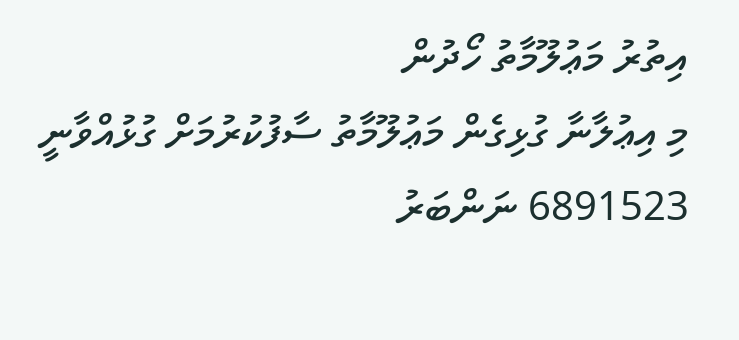އިތުރު މަޢުލޫމާތު ހޯދުން
މި އިޢުލާނާ ގުޅިގެން މަޢުލޫމާތު ސާފުކުރުމަށް ގުޅުއްވާނީ 6891523 ނަންބަރު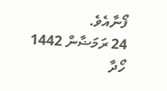ފޯނާއެވެ.
24 ރަމަޟާން 1442
ހޯދާ